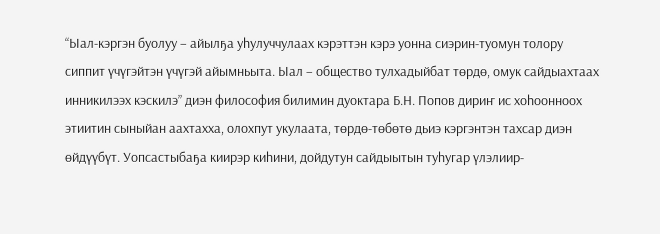“Ыал-кэргэн буолуу – айылҕа уһулуччулаах кэрэттэн кэрэ уонна сиэрин-туомун толору сиппит үчүгэйтэн үчүгэй айымньыта. Ыал – общество тулхадыйбат төрдө, омук сайдыахтаах инникилээх кэскилэ” диэн философия билимин дуоктара Б.Н. Попов дириҥ ис хоһоонноох этиитин сыныйан аахтахха, олохпут укулаата, төрдө-төбөтө дьиэ кэргэнтэн тахсар диэн өйдүүбүт. Уопсастыбаҕа киирэр киһини, дойдутун сайдыытын туһугар үлэлиир-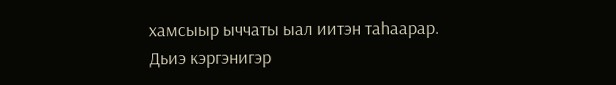хамсыыр ыччаты ыал иитэн таһаарар.
Дьиэ кэргэнигэр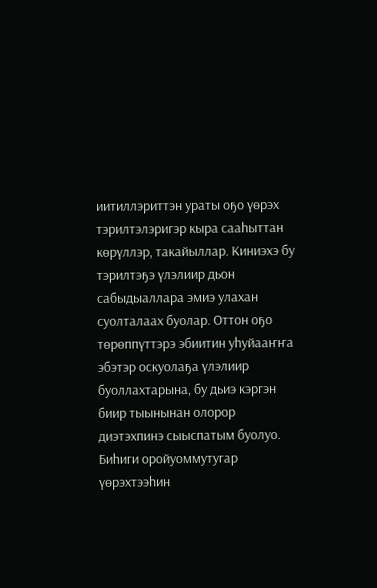иитиллэриттэн ураты оҕо үөрэх тэрилтэлэригэр кыра сааһыттан көрүллэр, такайыллар. Киниэхэ бу тэрилтэҕэ үлэлиир дьон сабыдыаллара эмиэ улахан суолталаах буолар. Оттон оҕо төрөппүттэрэ эбиитин уһуйааҥҥа эбэтэр оскуолаҕа үлэлиир буоллахтарына, бу дьиэ кэргэн биир тыынынан олорор диэтэхпинэ сыыспатым буолуо.
Биһиги оройуоммутугар үөрэхтээһин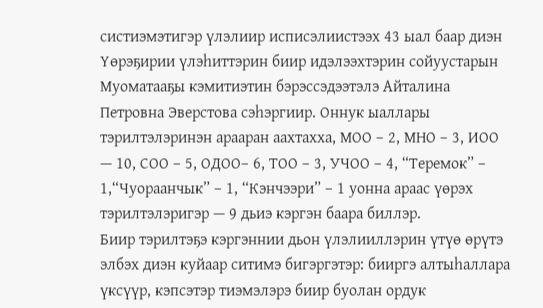систиэмэтигэр үлэлиир исписэлиистээх 43 ыал баар диэн Үөрэҕирии үлэһиттэрин биир идэлээхтэрин сойуустарын Муоматааҕы кэмитиэтин бэрэссэдээтэлэ Айталина Петровна Эверстова сэһэргиир. Оннук ыаллары тэрилтэлэринэн арааран аахтахха, МОО – 2, МНО – 3, ИОО — 10, СОО – 5, ОДОО– 6, ТОО – 3, УЧОО – 4, “Теремок” – 1,“Чуораанчык” – 1, “Кэнчээри” – 1 уонна араас үөрэх тэрилтэлэригэр — 9 дьиэ кэргэн баара биллэр.
Биир тэрилтэҕэ кэргэннии дьон үлэлииллэрин үтүө өрүтэ элбэх диэн куйаар ситимэ бигэргэтэр: бииргэ алтыһаллара үксүүр, кэпсэтэр тиэмэлэрэ биир буолан ордук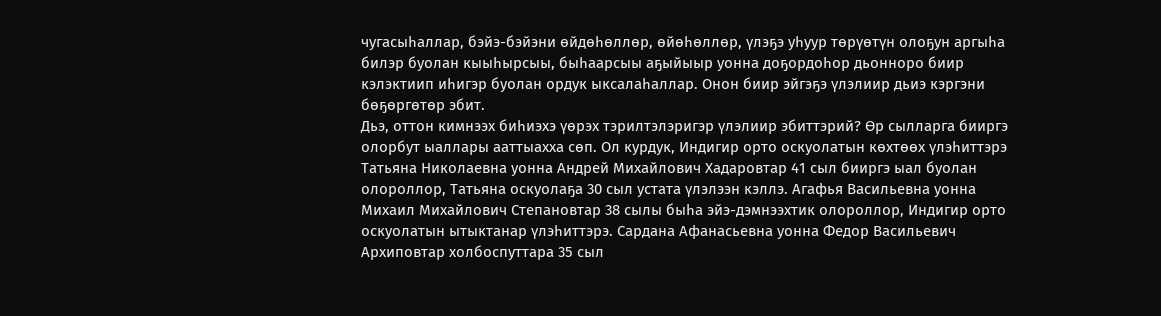чугасыһаллар, бэйэ-бэйэни өйдөһөллөр, өйөһөллөр, үлэҕэ уһуур төрүөтүн олоҕун аргыһа билэр буолан кыыһырсыы, быһаарсыы аҕыйыыр уонна доҕордоһор дьонноро биир кэлэктиип иһигэр буолан ордук ыксалаһаллар. Онон биир эйгэҕэ үлэлиир дьиэ кэргэни бөҕөргөтөр эбит.
Дьэ, оттон кимнээх биһиэхэ үөрэх тэрилтэлэригэр үлэлиир эбиттэрий? Өр сылларга бииргэ олорбут ыаллары ааттыахха сөп. Ол курдук, Индигир орто оскуолатын көхтөөх үлэһиттэрэ Татьяна Николаевна уонна Андрей Михайлович Хадаровтар 41 сыл бииргэ ыал буолан олороллор, Татьяна оскуолаҕа 30 сыл устата үлэлээн кэллэ. Агафья Васильевна уонна Михаил Михайлович Степановтар 38 сылы быһа эйэ-дэмнээхтик олороллор, Индигир орто оскуолатын ытыктанар үлэһиттэрэ. Сардана Афанасьевна уонна Федор Васильевич Архиповтар холбоспуттара 35 сыл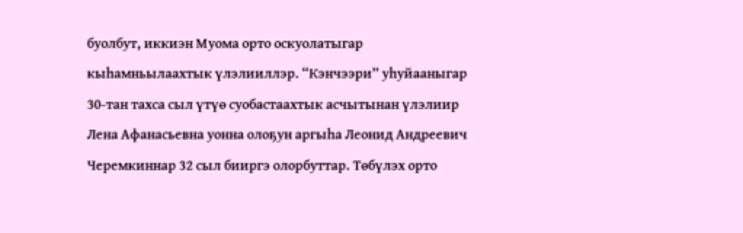буолбут, иккиэн Муома орто оскуолатыгар кыһамньылаахтык үлэлииллэр. “Кэнчээри” уһуйааныгар 30-тан тахса сыл үтүө суобастаахтык асчытынан үлэлиир Лена Афанасьевна уонна олоҕун аргыһа Леонид Андреевич Черемкиннар 32 сыл бииргэ олорбуттар. Төбүлэх орто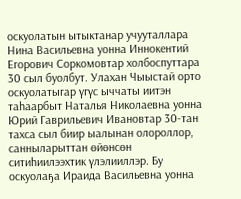оскуолатын ытыктанар учууталлара Нина Васильевна уонна Иннокентий Егорович Соркомовтар холбоспуттара 30 сыл буолбут. Улахан Чыыстай орто оскуолатыгар үгүс ыччаты иитэн таһаарбыт Наталья Николаевна уонна Юрий Гаврильевич Ивановтар 30-тан тахса сыл биир ыалынан олороллор, санныларыттан өйөнсөн ситиһиилээхтик үлэлииллэр. Бу оскуолаҕа Ираида Васильевна уонна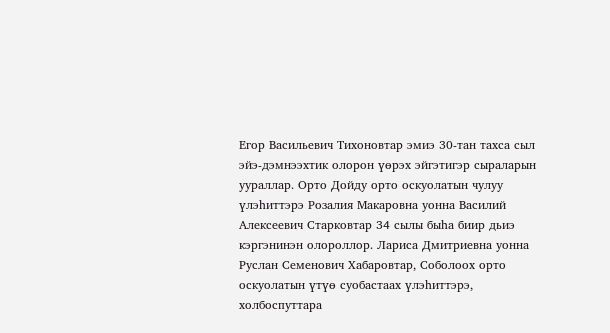Егор Васильевич Тихоновтар эмиэ 30-тан тахса сыл эйэ-дэмнээхтик олорон үөрэх эйгэтигэр сыраларын уураллар. Орто Дойду орто оскуолатын чулуу үлэһиттэрэ Розалия Макаровна уонна Василий Алексеевич Старковтар 34 сылы быһа биир дьиэ кэргэнинэн олороллор. Лариса Дмитриевна уонна Руслан Семенович Хабаровтар, Соболоох орто оскуолатын үтүө суобастаах үлэһиттэрэ, холбоспуттара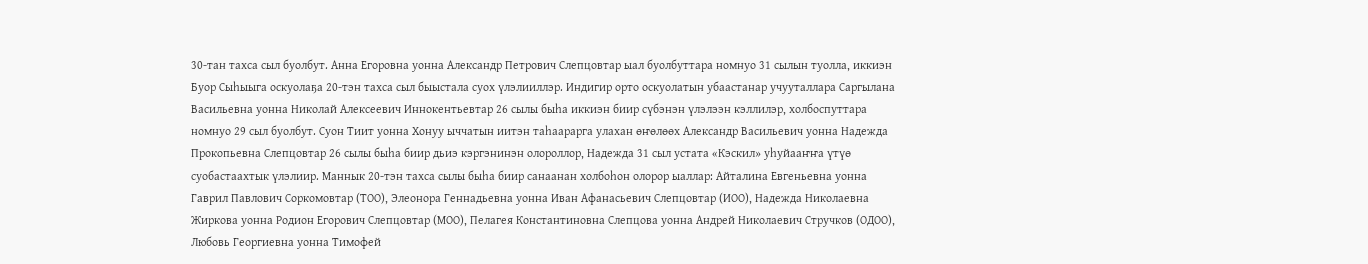30-тан тахса сыл буолбут. Анна Егоровна уонна Александр Петрович Слепцовтар ыал буолбуттара номнуо 31 сылын туолла, иккиэн Буор Сыһыыга оскуолаҕа 20-тэн тахса сыл быыстала суох үлэлииллэр. Индигир орто оскуолатын убаастанар учууталлара Саргылана Васильевна уонна Николай Алексеевич Иннокентьевтар 26 сылы быһа иккиэн биир сүбэнэн үлэлээн кэллилэр, холбоспуттара номнуо 29 сыл буолбут. Суон Тиит уонна Хонуу ыччатын иитэн таһаарарга улахан өҥөлөөх Александр Васильевич уонна Надежда Прокопьевна Слепцовтар 26 сылы быһа биир дьиэ кэргэнинэн олороллор, Надежда 31 сыл устата «Кэскил» уһуйааҥҥа үтүө суобастаахтык үлэлиир. Маннык 20-тэн тахса сылы быһа биир санаанан холбоһон олорор ыаллар: Айталина Евгеньевна уонна Гаврил Павлович Соркомовтар (ТОО), Элеонора Геннадьевна уонна Иван Афанасьевич Слепцовтар (ИОО), Надежда Николаевна Жиркова уонна Родион Егорович Слепцовтар (МОО), Пелагея Константиновна Слепцова уонна Андрей Николаевич Стручков (ОДОО), Любовь Георгиевна уонна Тимофей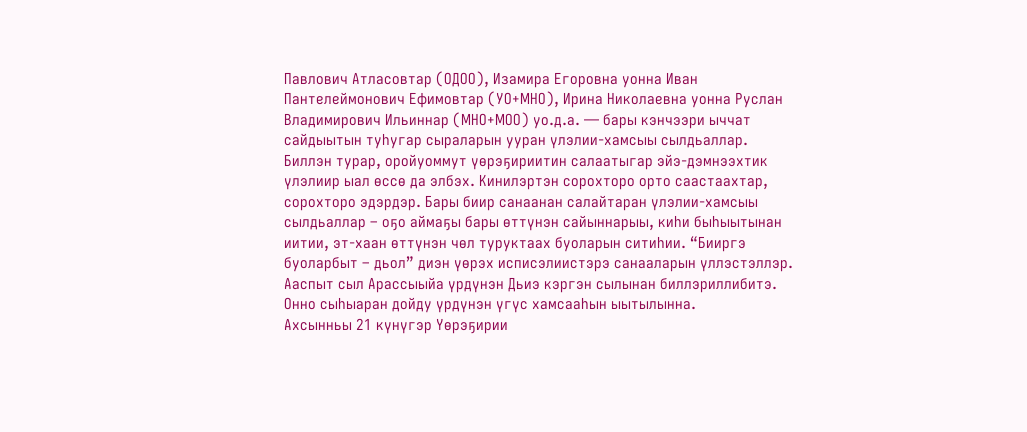Павлович Атласовтар (ОДОО), Изамира Егоровна уонна Иван Пантелеймонович Ефимовтар (УО+МНО), Ирина Николаевна уонна Руслан Владимирович Ильиннар (МНО+МОО) уо.д.а. — бары кэнчээри ыччат сайдыытын туһугар сыраларын ууран үлэлии-хамсыы сылдьаллар.
Биллэн турар, оройуоммут үөрэҕириитин салаатыгар эйэ-дэмнээхтик үлэлиир ыал өссө да элбэх. Кинилэртэн сорохторо орто саастаахтар, сорохторо эдэрдэр. Бары биир санаанан салайтаран үлэлии-хамсыы сылдьаллар – оҕо аймаҕы бары өттүнэн сайыннарыы, киһи быһыытынан иитии, эт-хаан өттүнэн чөл туруктаах буоларын ситиһии. “Бииргэ буоларбыт – дьол” диэн үөрэх исписэлиистэрэ санааларын үллэстэллэр.
Ааспыт сыл Арассыыйа үрдүнэн Дьиэ кэргэн сылынан биллэриллибитэ. Онно сыһыаран дойду үрдүнэн үгүс хамсааһын ыытылынна.
Ахсынньы 21 күнүгэр Үөрэҕирии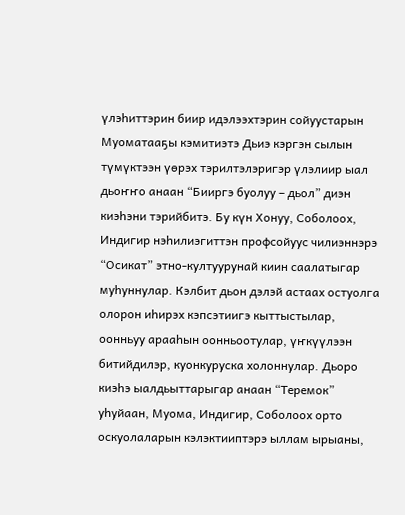үлэһиттэрин биир идэлээхтэрин сойуустарын Муоматааҕы кэмитиэтэ Дьиэ кэргэн сылын түмүктээн үөрэх тэрилтэлэригэр үлэлиир ыал дьоҥҥо анаан “Бииргэ буолуу – дьол” диэн киэһэни тэрийбитэ. Бу күн Хонуу, Соболоох, Индигир нэһилиэгиттэн профсойуус чилиэннэрэ “Осикат” этно-култуурунай киин саалатыгар муһуннулар. Кэлбит дьон дэлэй астаах остуолга олорон иһирэх кэпсэтиигэ кыттыстылар, оонньуу арааһын оонньоотулар, үҥкүүлээн битийдилэр, куонкуруска холоннулар. Дьоро киэһэ ыалдьыттарыгар анаан “Теремок” уһуйаан, Муома, Индигир, Соболоох орто оскуолаларын кэлэктииптэрэ ыллам ырыаны,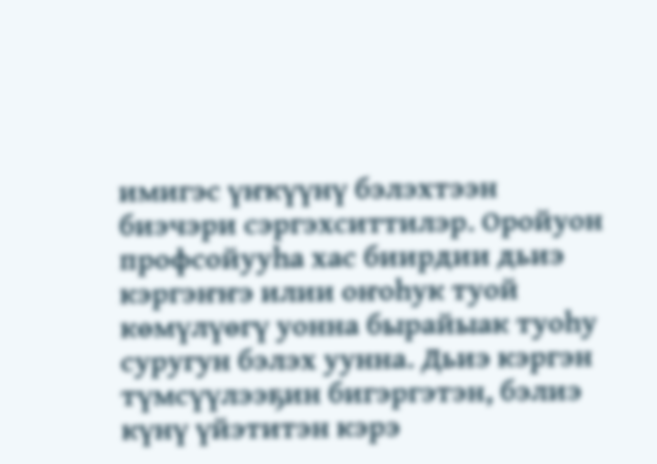имигэс үҥкүүнү бэлэхтээн биэчэри сэргэхситтилэр. Оройуон профсойууһа хас биирдии дьиэ кэргэҥҥэ илии оҥоһук туой көмүлүөгү уонна бырайыак туоһу суругун бэлэх уунна. Дьиэ кэргэн түмсүүлээҕин бигэргэтэн, бэлиэ күнү үйэтитэн кэрэ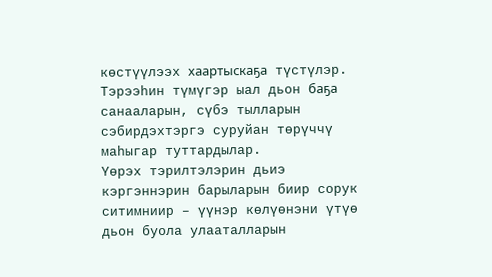көстүүлээх хаартыскаҕа түстүлэр. Тэрээһин түмүгэр ыал дьон баҕа санааларын, сүбэ тылларын сэбирдэхтэргэ суруйан төрүччү маһыгар туттардылар.
Үөрэх тэрилтэлэрин дьиэ кэргэннэрин барыларын биир сорук ситимниир – үүнэр көлүөнэни үтүө дьон буола улааталларын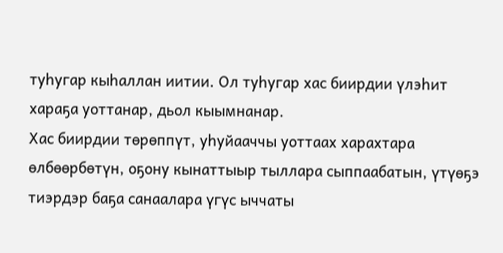туһугар кыһаллан иитии. Ол туһугар хас биирдии үлэһит хараҕа уоттанар, дьол кыымнанар.
Хас биирдии төрөппүт, уһуйааччы уоттаах харахтара өлбөөрбөтүн, оҕону кынаттыыр тыллара сыппаабатын, үтүөҕэ тиэрдэр баҕа санаалара үгүс ыччаты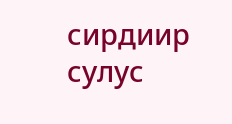сирдиир сулус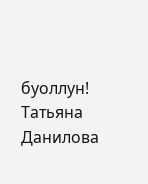буоллун!
Татьяна Данилова